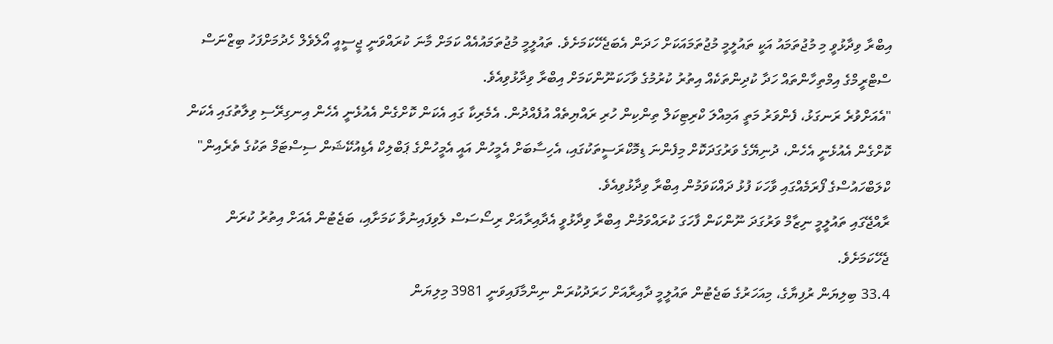އިބްރާ ވިދާޅުވީ މި މުޖުތަމައު އަކީ ތައުލީމީ މުޖުތަމައަކަށް ހަދަން އެބަޖެހޭކަމަށެވެ. ތައުލީމީ މުޖުތަމައުއެއް ކަމަށް މާނަ ކުރައްވަނީ ޖީސީއީ އޯލެވެލް ހެދުމަށްފަހު ބިޒްނަސް ސްޓްރީމްގެ އިމްތިހާންތައް ހަދާ ކުދިންތަކެއް އިތުރު ކުރުމުގެ ވާހަކަނޫންކަމަށް އިބްރާ ވިދާޅުވިއެވެ.
"އެއަށްވުރެ ރަނގަޅު، ފެންވަރު މަތީ އަމިއްލަ ކްރިޓިކަލް ތިންކިން ހުރި ރައްޔިތެއް އުފެއްދުން. އެމެރިކާ ގައި އެކަން ކޮށްގެން އެއުޅެނީ އެހެން އިނގިރޭސި ވިލާތުގައި އެކަން ކޮށްގެން އެއުޅެނީ އެހެން، ދުނިޔޭގެ ވަރުގަދަކޮށް މިފެންނަ ޑިމޮކްރަސީތަކުގައި، އެހިސާބަށް އެމީހުން އައީ އެމީހުންގެ ޕަބްލިކް އެޑިއުކޭޝަން ސިސްޓަމް ތަކުގެ ތެރެއިން" ކްލަބްހައުސްގެ ފޯރަމެއްގައި ވާހަކަ ފުޅު ދައްކަވަމުން އިބްރާ ވިދާޅުވިއެވެ.
ރާއްޖޭގައި ތައުލީމީ ނިޒާމް ވަރުގަދަ ނޫންކަން ފާހަގަ ކުރައްވަމުން އިބްރާ ވިދާޅުވީ އެދާއިރާއަށް ރިސޯސަސް ލެވިފައިނުވާ ކަމަށާއި، ބަޖެޓުން އެއަށް އިތުރު ކުރަން ޖެހޭކަމަށެވެ.
33.4 ބިލިޔަން ރުފިޔާގެ، މިއަހަރުގެ ބަޖެޓުން ތައުލީމީ ދާއިރާއަށް ހަރަދުކުރަން ނިންމާފައިވަނީ 3981 މިލިޔަން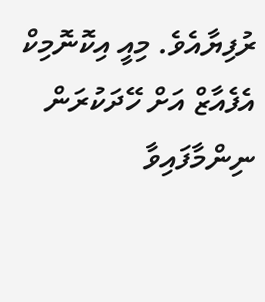ރުފިޔާއެވެ. މިއީ އިކޮނޮމިކް އެފެއާޒް އަށް ހޭދަކުރަން ނިންމާފައިވާ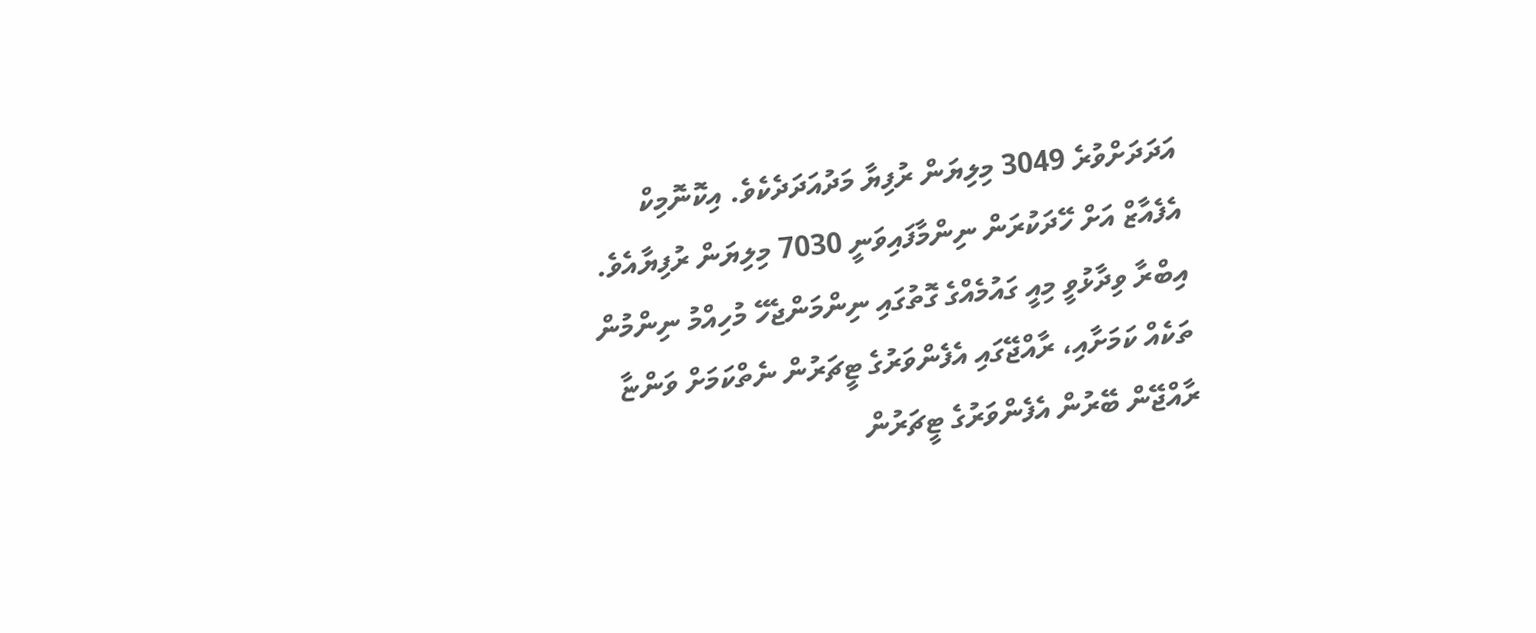އަދަދަށްވުރެ 3049 މިލިޔަން ރުފިޔާ މަދުއަދަދެކެވެ. އިކޮނޮމިކް އެފެއާޒް އަށް ހޭދަކުރަން ނިންމާފައިވަނީ 7030 މިލިޔަން ރުފިޔާއެވެ.
އިބްރާ ވިދާޅުވީ މިއީ ގައުމެއްގެ ގޮތުގައި ނިންމަންޖެހޭ މުހިއްމު ނިންމުން ތަކެއް ކަމަށާއި، ރާއްޖޭގައި އެފެންވަރުގެ ޓީޗަރުން ނެތްކަމަށް ވަންޏާ ރާއްޖޭން ބޭރުން އެފެންވަރުގެ ޓީޗަރުން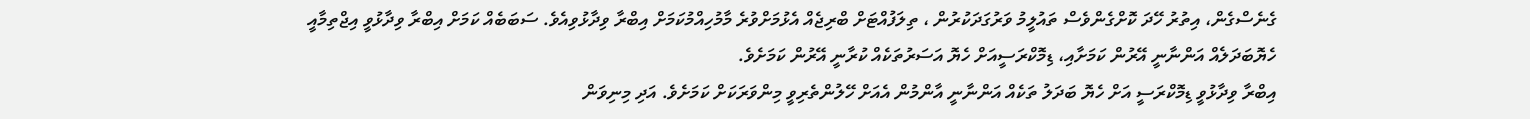ގެނެސްގެން، އިތުރު ހޭދަ ކޮށްގެންވެސް ތައުލީމު ވަރުގަދަކުރުން ، ތިލަފުއްޓަށް ބްރިޖެއް އެޅުމަށްވުރެ މާމުހިއްމުކަމަށް އިބްރާ ވިދާޅުވިއެވެ. ސަބަބެއް ކަމަށް އިބްރާ ވިދާޅުވީ އިޖްތިމާއީ ހެޔޮބަދަލެއް އަންނާނީ އޭރުން ކަމަށާއި، ޑިމޮކްރަސީއަށް ހެޔޮ އަސަރުތަކެއް ކުރާނީ އޭރުން ކަމަށެވެ.
އިބްރާ ވިދާޅުވީ ޑިމޮކްރަސީ އަށް ހެޔޮ ބަދަލު ތަކެއް އަންނާނީ އާންމުން އެއަށް ހޭލުންތެރިވީ މިންވަރަކަށް ކަމަށެވެ. އަދި މިނިވަން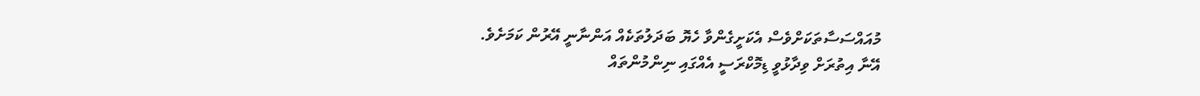މުއައްސަސާތަކަށްވެސް އެކަށީގެންވާ ހެޔޮ ބަދަލުތަކެއް އަންނާނީ އޭރުން ކަމަށެވެ.
އޭނާ އިތުރަށް ވިދާޅުވީ ޑިމޮކްރަސީ އެއްގައި ނިންމުންތައް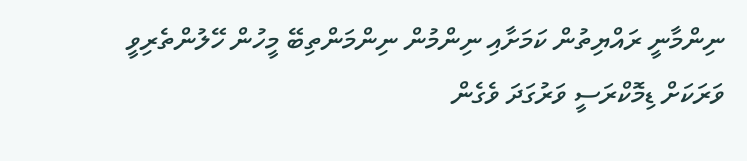ނިންމާނީ ރައްޔިތުން ކަމަށާއި ނިންމުން ނިންމަންތިބޭ މީހުން ހޭލުންތެރިވީ ވަރަކަށް ޑިމޮކްރަސީ ވަރުގަދަ ވެގެން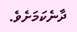ދާނެކަމަށެވެ.